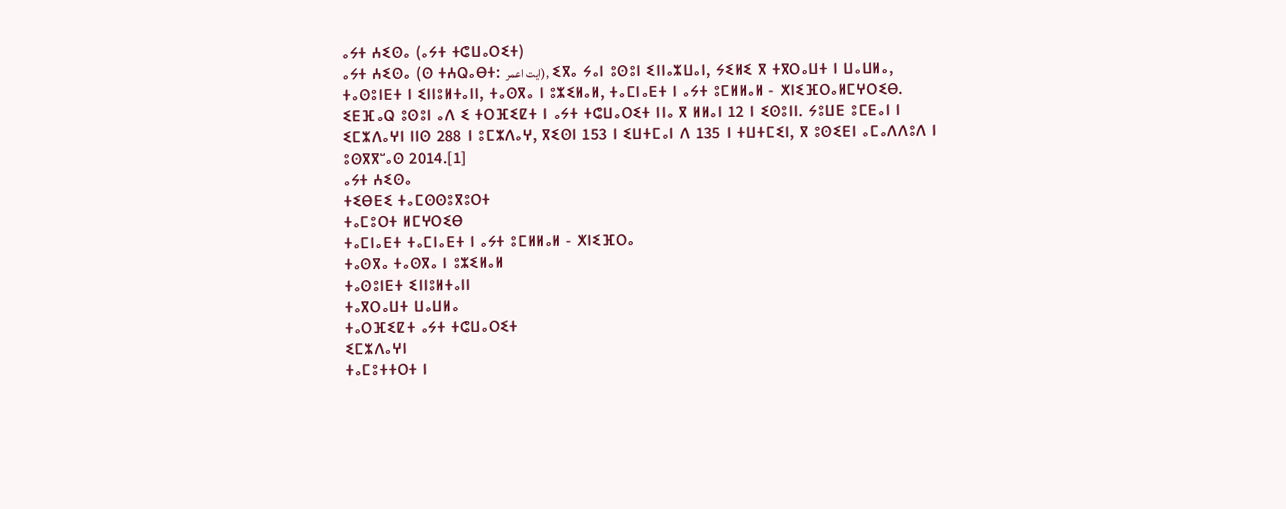ⴰⵢⵜ ⵄⵉⵙⴰ (ⴰⵢⵜ ⵜⵛⵡⴰⵔⵉⵜ)
ⴰⵢⵜ ⵄⵉⵙⴰ (ⵙ ⵜⵄⵕⴰⴱⵜ: ايت اعمر), ⵉⴳⴰ ⵢⴰⵏ ⵓⵙⵓⵏ ⵉⵏⵏⴰⵣⵡⴰⵏ, ⵢⵉⵍⵉ ⴳ ⵜⴳⵔⴰⵡⵜ ⵏ ⵡⴰⵡⵍⴰ, ⵜⴰⵙⵓⵏⴹⵜ ⵏ ⵉⵏⵏⵓⵍⵜⴰⵏⵏ, ⵜⴰⵙⴳⴰ ⵏ ⵓⵣⵉⵍⴰⵍ, ⵜⴰⵎⵏⴰⴹⵜ ⵏ ⴰⵢⵜ ⵓⵎⵍⵍⴰⵍ - ⵅⵏⵉⴼⵔⴰⵍⵎⵖⵔⵉⴱ. ⵉⴹⴼⴰⵕ ⵓⵙⵓⵏ ⴰⴷ ⵉ ⵜⵔⴼⵉⵇⵜ ⵏ ⴰⵢⵜ ⵜⵛⵡⴰⵔⵉⵜ ⵏⵏⴰ ⴳ ⵍⵍⴰⵏ 12 ⵏ ⵉⵙⵓⵏⵏ. ⵢⵓⵡⴹ ⵓⵎⴹⴰⵏ ⵏ ⵉⵎⵣⴷⴰⵖⵏ ⵏⵏⵙ 288 ⵏ ⵓⵎⵣⴷⴰⵖ, ⴳⵉⵙⵏ 153 ⵏ ⵉⵡⵜⵎⴰⵏ ⴷ 135 ⵏ ⵜⵡⵜⵎⵉⵏ, ⴳ ⵓⵙⵉⴹⵏ ⴰⵎⴰⴷⴷⵓⴷ ⵏ ⵓⵙⴳⴳⵯⴰⵙ 2014.[1]
ⴰⵢⵜ ⵄⵉⵙⴰ
ⵜⵉⴱⴹⵉ ⵜⴰⵎⵙⵙⵓⴳⵓⵔⵜ
ⵜⴰⵎⵓⵔⵜ ⵍⵎⵖⵔⵉⴱ
ⵜⴰⵎⵏⴰⴹⵜ ⵜⴰⵎⵏⴰⴹⵜ ⵏ ⴰⵢⵜ ⵓⵎⵍⵍⴰⵍ - ⵅⵏⵉⴼⵔⴰ
ⵜⴰⵙⴳⴰ ⵜⴰⵙⴳⴰ ⵏ ⵓⵣⵉⵍⴰⵍ
ⵜⴰⵙⵓⵏⴹⵜ ⵉⵏⵏⵓⵍⵜⴰⵏⵏ
ⵜⴰⴳⵔⴰⵡⵜ ⵡⴰⵡⵍⴰ
ⵜⴰⵔⴼⵉⵇⵜ ⴰⵢⵜ ⵜⵛⵡⴰⵔⵉⵜ
ⵉⵎⵣⴷⴰⵖⵏ
ⵜⴰⵎⵓⵜⵜⵔⵜ ⵏ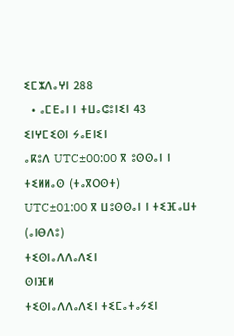ⵉⵎⵣⴷⴰⵖⵏ 288
  • ⴰⵎⴹⴰⵏ ⵏ ⵜⵡⴰⵛⵓⵏⵉⵏ 43
ⵉⵏⵖⵎⵉⵙⵏ ⵢⴰⴹⵏⵉⵏ
ⴰⴽⵓⴷ UTC±00:00 ⴳ ⵓⵙⵙⴰⵏ ⵏ ⵜⵉⵍⵍⴰⵙ (ⵜⴰⴳⵔⵙⵜ)
UTC±01:00 ⴳ ⵡⵓⵙⵙⴰⵏ ⵏ ⵜⵉⴼⴰⵡⵜ (ⴰⵏⴱⴷⵓ)
ⵜⵉⵙⵏⴰⴷⴷⴰⴷⵉⵏ
ⵙⵏⴼⵍ
ⵜⵉⵙⵏⴰⴷⴷⴰⴷⵉⵏ ⵜⵉⵎⴰⵜⴰⵢⵉⵏ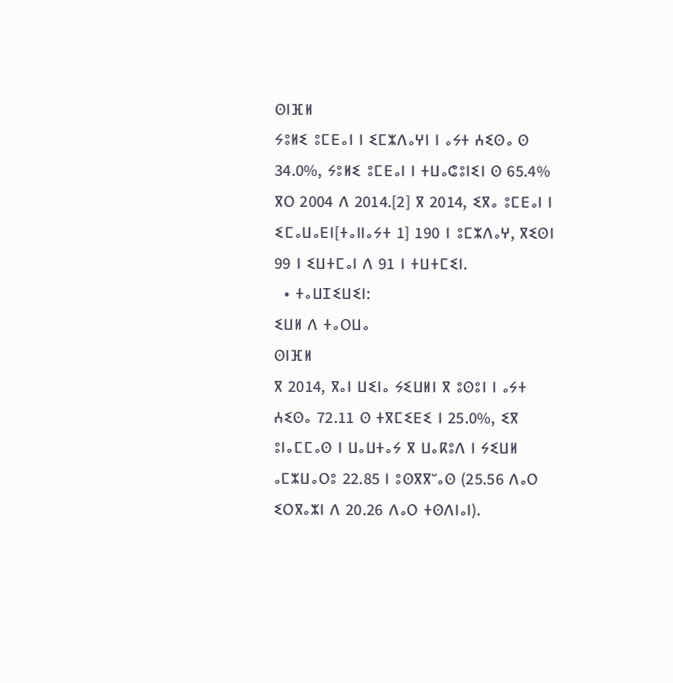ⵙⵏⴼⵍ
ⵢⵓⵍⵉ ⵓⵎⴹⴰⵏ ⵏ ⵉⵎⵣⴷⴰⵖⵏ ⵏ ⴰⵢⵜ ⵄⵉⵙⴰ ⵙ 34.0%, ⵢⵓⵍⵉ ⵓⵎⴹⴰⵏ ⵏ ⵜⵡⴰⵛⵓⵏⵉⵏ ⵙ 65.4% ⴳⵔ 2004 ⴷ 2014.[2] ⴳ 2014, ⵉⴳⴰ ⵓⵎⴹⴰⵏ ⵏ ⵉⵎⴰⵡⴰⴹⵏ[ⵜⴰⵏⵏⴰⵢⵜ 1] 190 ⵏ ⵓⵎⵣⴷⴰⵖ, ⴳⵉⵙⵏ 99 ⵏ ⵉⵡⵜⵎⴰⵏ ⴷ 91 ⵏ ⵜⵡⵜⵎⵉⵏ.
  • ⵜⴰⵡⵊⵉⵡⵉⵏ:
ⵉⵡⵍ ⴷ ⵜⴰⵔⵡⴰ
ⵙⵏⴼⵍ
ⴳ 2014, ⴳⴰⵏ ⵡⵉⵏⴰ ⵢⵉⵡⵍⵏ ⴳ ⵓⵙⵓⵏ ⵏ ⴰⵢⵜ ⵄⵉⵙⴰ 72.11 ⵙ ⵜⴳⵎⵉⴹⵉ ⵏ 25.0%, ⵉⴳ ⵓⵏⴰⵎⵎⴰⵙ ⵏ ⵡⴰⵡⵜⴰⵢ ⴳ ⵡⴰⴽⵓⴷ ⵏ ⵢⵉⵡⵍ ⴰⵎⵣⵡⴰⵔⵓ 22.85 ⵏ ⵓⵙⴳⴳⵯⴰⵙ (25.56 ⴷⴰⵔ ⵉⵔⴳⴰⵣⵏ ⴷ 20.26 ⴷⴰⵔ ⵜⵙⴷⵏⴰⵏ).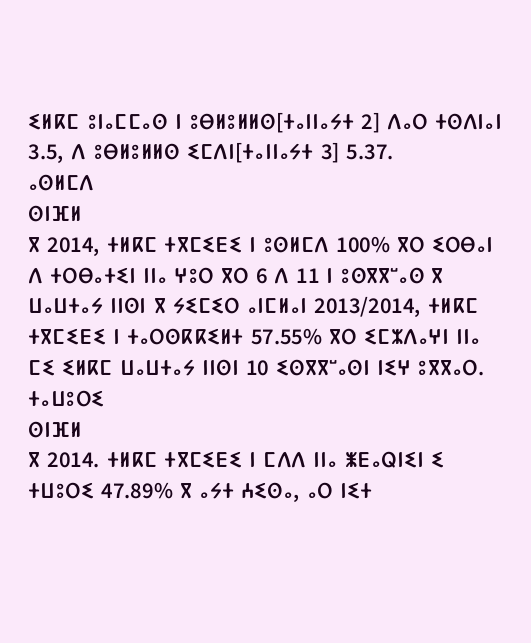ⵉⵍⴽⵎ ⵓⵏⴰⵎⵎⴰⵙ ⵏ ⵓⴱⵍⵓⵍⵍⵙ[ⵜⴰⵏⵏⴰⵢⵜ 2] ⴷⴰⵔ ⵜⵙⴷⵏⴰⵏ 3.5, ⴷ ⵓⴱⵍⵓⵍⵍⵙ ⵉⵎⴷⵏ[ⵜⴰⵏⵏⴰⵢⵜ 3] 5.37.
ⴰⵙⵍⵎⴷ
ⵙⵏⴼⵍ
ⴳ 2014, ⵜⵍⴽⵎ ⵜⴳⵎⵉⴹⵉ ⵏ ⵓⵙⵍⵎⴷ 100% ⴳⵔ ⵉⵔⴱⴰⵏ ⴷ ⵜⵔⴱⴰⵜⵉⵏ ⵏⵏⴰ ⵖⵓⵔ ⴳⵔ 6 ⴷ 11 ⵏ ⵓⵙⴳⴳⵯⴰⵙ ⴳ ⵡⴰⵡⵜⴰⵢ ⵏⵏⵙⵏ ⴳ ⵢⵉⵎⵉⵔ ⴰⵏⵎⵍⴰⵏ 2013/2014, ⵜⵍⴽⵎ ⵜⴳⵎⵉⴹⵉ ⵏ ⵜⴰⵔⵙⴽⴽⵉⵍⵜ 57.55% ⴳⵔ ⵉⵎⵣⴷⴰⵖⵏ ⵏⵏⴰ ⵎⵉ ⵉⵍⴽⵎ ⵡⴰⵡⵜⴰⵢ ⵏⵏⵙⵏ 10 ⵉⵙⴳⴳⵯⴰⵙⵏ ⵏⵉⵖ ⵓⴳⴳⴰⵔ.
ⵜⴰⵡⵓⵔⵉ
ⵙⵏⴼⵍ
ⴳ 2014. ⵜⵍⴽⵎ ⵜⴳⵎⵉⴹⵉ ⵏ ⵎⴷⴷ ⵏⵏⴰ ⵥⴹⴰⵕⵏⵉⵏ ⵉ ⵜⵡⵓⵔⵉ 47.89% ⴳ ⴰⵢⵜ ⵄⵉⵙⴰ, ⴰⵔ ⵏⵉⵜ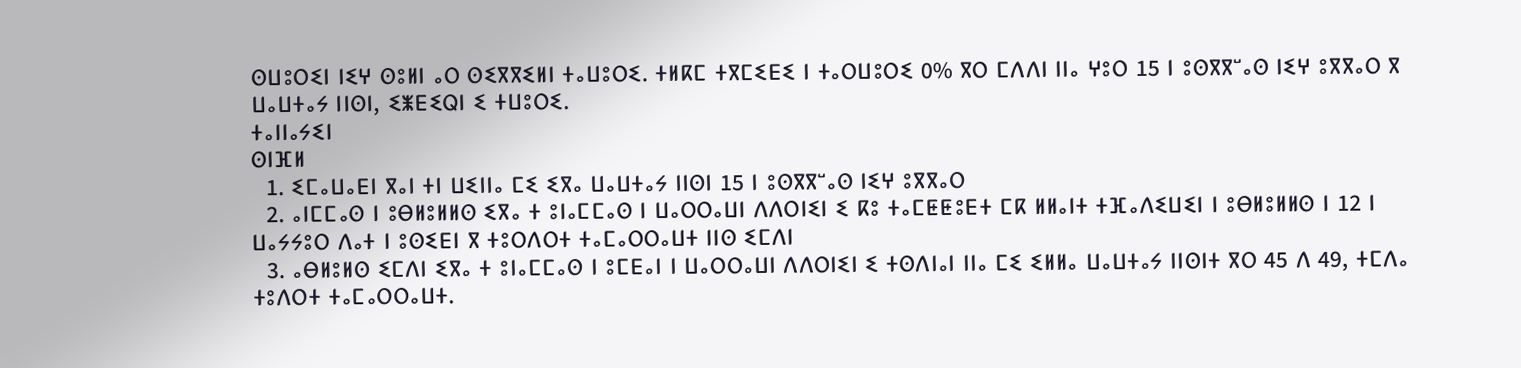ⵙⵡⵓⵔⵉⵏ ⵏⵉⵖ ⵙⵓⵍⵏ ⴰⵔ ⵙⵉⴳⴳⵉⵍⵏ ⵜⴰⵡⵓⵔⵉ. ⵜⵍⴽⵎ ⵜⴳⵎⵉⴹⵉ ⵏ ⵜⴰⵔⵡⵓⵔⵉ 0% ⴳⵔ ⵎⴷⴷⵏ ⵏⵏⴰ ⵖⵓⵔ 15 ⵏ ⵓⵙⴳⴳⵯⴰⵙ ⵏⵉⵖ ⵓⴳⴳⴰⵔ ⴳ ⵡⴰⵡⵜⴰⵢ ⵏⵏⵙⵏ, ⵉⵥⴹⵉⵕⵏ ⵉ ⵜⵡⵓⵔⵉ.
ⵜⴰⵏⵏⴰⵢⵉⵏ
ⵙⵏⴼⵍ
  1. ⵉⵎⴰⵡⴰⴹⵏ ⴳⴰⵏ ⵜⵏ ⵡⵉⵏⵏⴰ ⵎⵉ ⵉⴳⴰ ⵡⴰⵡⵜⴰⵢ ⵏⵏⵙⵏ 15 ⵏ ⵓⵙⴳⴳⵯⴰⵙ ⵏⵉⵖ ⵓⴳⴳⴰⵔ
  2. ⴰⵏⵎⵎⴰⵙ ⵏ ⵓⴱⵍⵓⵍⵍⵙ ⵉⴳⴰ ⵜ ⵓⵏⴰⵎⵎⴰⵙ ⵏ ⵡⴰⵔⵔⴰⵡⵏ ⴷⴷⵔⵏⵉⵏ ⵉ ⴽⵓ ⵜⴰⵎⵟⵟⵓⴹⵜ ⵎⴽ ⵍⵍⴰⵏⵜ ⵜⴼⴰⴷⵉⵡⵉⵏ ⵏ ⵓⴱⵍⵓⵍⵍⵙ ⵏ 12 ⵏ ⵡⴰⵢⵢⵓⵔ ⴷⴰⵜ ⵏ ⵓⵙⵉⴹⵏ ⴳ ⵜⵓⵔⴷⵔⵜ ⵜⴰⵎⴰⵔⵔⴰⵡⵜ ⵏⵏⵙ ⵉⵎⴷⵏ
  3. ⴰⴱⵍⵓⵍⵙ ⵉⵎⴷⵏ ⵉⴳⴰ ⵜ ⵓⵏⴰⵎⵎⴰⵙ ⵏ ⵓⵎⴹⴰⵏ ⵏ ⵡⴰⵔⵔⴰⵡⵏ ⴷⴷⵔⵏⵉⵏ ⵉ ⵜⵙⴷⵏⴰⵏ ⵏⵏⴰ ⵎⵉ ⵉⵍⵍⴰ ⵡⴰⵡⵜⴰⵢ ⵏⵏⵙⵏⵜ ⴳⵔ 45 ⴷ 49, ⵜⵎⴷⴰ ⵜⵓⴷⵔⵜ ⵜⴰⵎⴰⵔⵔⴰⵡⵜ.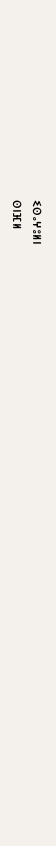ⵉⵙⴰⵖⵓⵍⵏ
ⵙⵏⴼⵍ